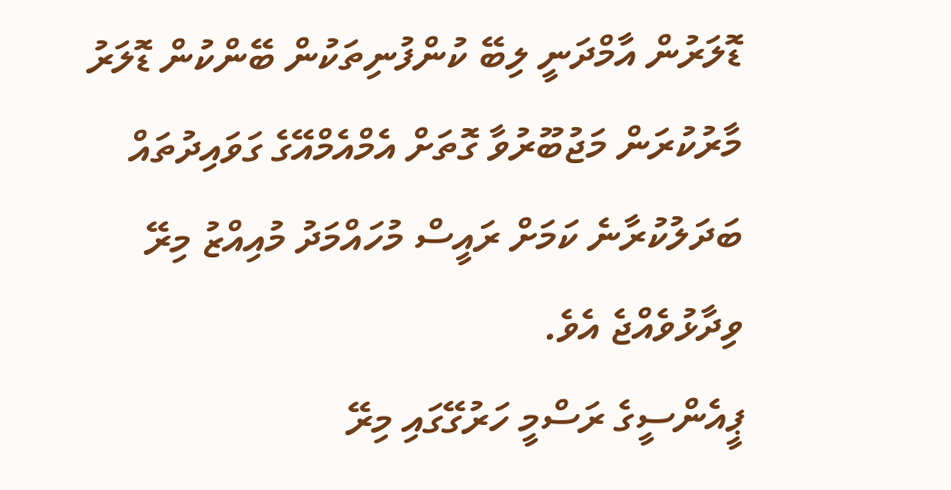ޑޮލަރުން އާމްދަނީ ލިބޭ ކުންފުނިތަކުން ބޭންކުން ޑޮލަރު މާރުކުރަން މަޖުބޫރުވާ ގޮތަށް އެމްއެމްއޭގެ ގަވައިދުތައް ބަދަލުކުރާނެ ކަމަށް ރައީސް މުހައްމަދު މުއިއްޒު މިރޭ ވިދާޅުވެއްޖެ އެވެ.
ޕީއެންސީގެ ރަސްމީ ހަރުގޭގައި މިރޭ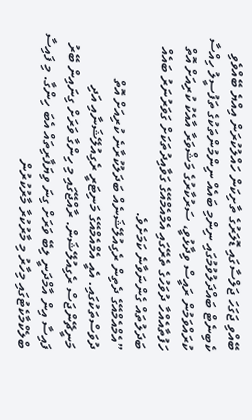ބޭއްވި ޖަގަހަ ޖަލްސާގައި ޑޮލަރުގެ ތާށިކަން ހައްލުކުރަން އިއްޔެ ބޭއްވެވި ކެބިނެޓް ބައްދަލުވުމުގައި ނިންމި ބައެއް ނިންމުންތަކުގެ ތަފުސީލު ހިއްސާ ކުރައްވަމުން ރައީސް ވިދާޅުވީ، ސަރުކާރުގެ މަޝްވަރާ އާއެކު ކުރިއަށް އޮތް ހަފުތާއެއްހާ ދުވަހުގެ ތެރޭގައި އެމްއެމްއޭގެ ގަވާއިދުތަކަށް ގަވަރުނަރު ބައެއް ބަދަލުތައް ގެންނަވާނެ ކަމަށެވެ.
”އެމްއެމްއޭގެ ދެތިން ރެގިއުލޭޝަނެއް ބަދަލުކުރާނެ ކުރިއަށް އޮތް ދުވަސްތަކުގައި. އެއީ އެމްއެމްއޭގެ މަނިޓަރީ ރެގިއުލޭޝަނާއި އަދި މަނީޗޭންޖަސް ރެގިއުލޭޝަން. ރާއްޖޭގައި މި ހިންގާ ވަރަށް ގިނައިން ބޭރު ފައިސާ އިން އާމްދަނީ ލިބޭ ވަރަށް ގިނަ ވިޔަފާރިތައް އެބަ ހިންގާ. މި ފައިސާ ބްލެކްމާކެޓުގައި މިހާރު މި މާރުކުރާ މާރުކުރުން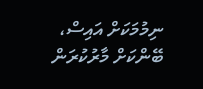ނިމުމަކަށް އައިސް، ބޭންކަށް މާރުކުރަން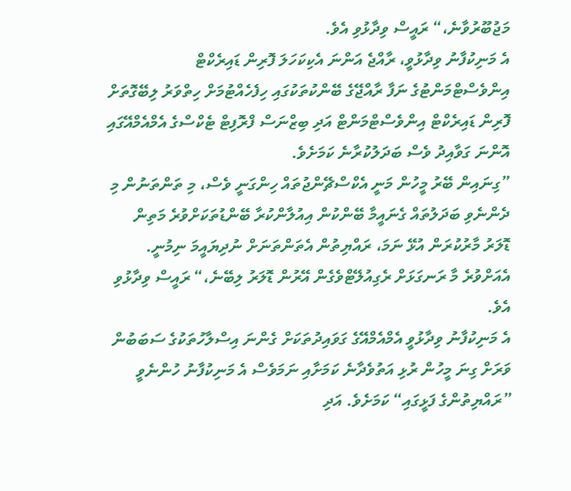މަޖުބޫރުވާނެ،“ ރައީސް ވިދާޅުވި އެވެ.
އެ މަނިކުފާނު ވިދާޅުވީ، ރާއްޖެ އަންނަ އެކިކަހަލަ ފޮރިން ޑައިރެކްޓް އިންވެސްޓްމަންޓުގެ ނަފާ ރާއްޖޭގެ ބޭންކުތަކުގައި ހިފެހެއްޓުމަށް ހިތްވަރު ލިބޭގޮތަށް ފޮރިން ޑައިރެކްޓް އިންވެސްޓްމަންޓް އަދި ބިޒްނަސް ފްރޮފިޓް ޓެކްސްގެ އެމްއެމްއޭގައި އޮންނަ ގަވާއިދު ވެސް ބަދަލުކުރާނެ ކަމަށެވެ.
”ގިނައިން ބޭރު މީހުން މަނީ އެކްސްޗޭންޖުތައް ހިންގަނީ ވެސް، މި ތަންތަނުން މި ދެންނެވި ބަދަލުތައް ގެނައީމާ ބޭންކުން އިއުލާންކުރާ ބޭންޑުތަކަށްވުރެ މަތިން ޑޮލަރު މާރުކުރަން އުޅޭ ނަމަ، ރައްޔިތުން އެތަންތަނަށް ނުދިޔައީމަ ނިމުނީ. އެއަށްވުރެ މާ ރަނގަޅަށް ރެގިއުލޭޓްވެގެން އޭރުން ޑޮލަރު ލިބޭނެ،“ ރައީސް ވިދާޅުވި އެވެ.
އެ މަނިކުފާނު ވިދާޅުވީ އެމްއެމްއޭގެ ގަވައިދުތަކަށް ގެންނަ އިސްލާހުތަކުގެ ސަބަބުން ވަރަށް ގިނަ މީހުން ރުޅި އަތުވެދާނެ ކަމަށާއި ނަމަވެސް އެ މަނިކުފާނު ހުންނެވީ ”ރައްޔިތުންގެ ފަޅީގައި“ ކަމަށެވެ. އަދި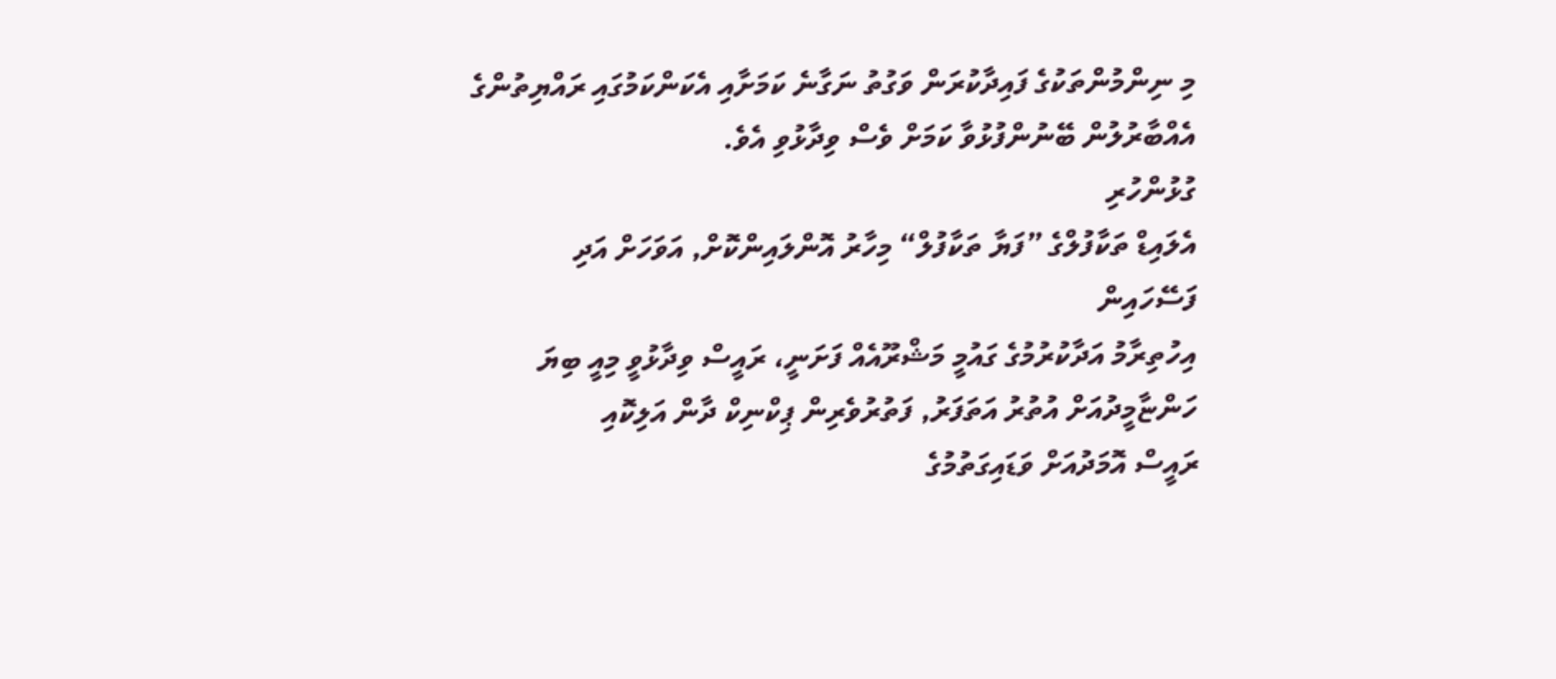މި ނިންމުންތަކުގެ ފައިދާކުރަން ވަގުތު ނަގާނެ ކަމަށާއި އެކަންކަމުގައި ރައްޔިތުންގެ އެއްބާރުލުން ބޭނުންފުޅުވާ ކަމަށް ވެސް ވިދާޅުވި އެވެ.
ގުޅުންހުރި
އެލައިޑް ތަކާފުލްގެ ”ފަޔާ ތަކާފުލް“ މިހާރު އޮންލައިންކޮށް, އަވަހަށް އަދި ފަސޭހައިން
އިހުތިރާމު އަދާކުރުމުގެ ގައުމީ މަޝްރޫއެއް ފަށަނީ، ރައީސް ވިދާޅުވީ މިއީ ބިޔަ
ހަންޏާމީދުއަށް އުތުރު އަތަފަރު, ފަތުރުވެރިން ޕިކްނިކް ދާން އަލިކޮއި
ރައީސް އޮމަދުއަށް ވަޑައިގަތުމުގެ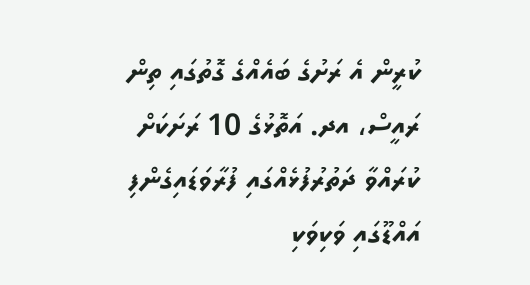ކުރީން އެ ރަށުގެ ބައެއްގެ ގޮތުގައި ތިން
ރައީސް، އދ. އަތޮޅުގެ 10 ރަށަކަށް ކުރައްވާ ދަތުރުފުޅެއްގައި ފުރާވަޑައިގެންފި
އައްޑޫގައި ވަކިވަކި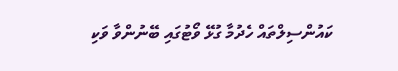ކައުންސިލްތައް ހެދުމާ ގުޅޭ ވޯޓުގައި ބޭނުންވާ ވަކި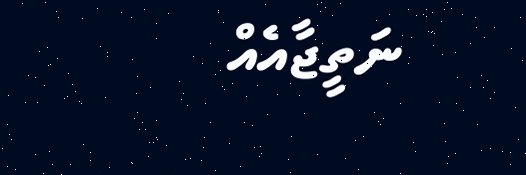ނަތީޖާއެއް